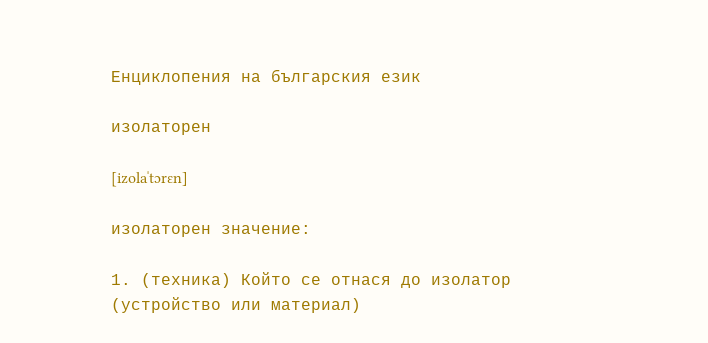Енциклопения на българския език

изолаторен

[izolaˈtɔrɛn]

изолаторен значение:

1. (техника) Който се отнася до изолатор (устройство или материал)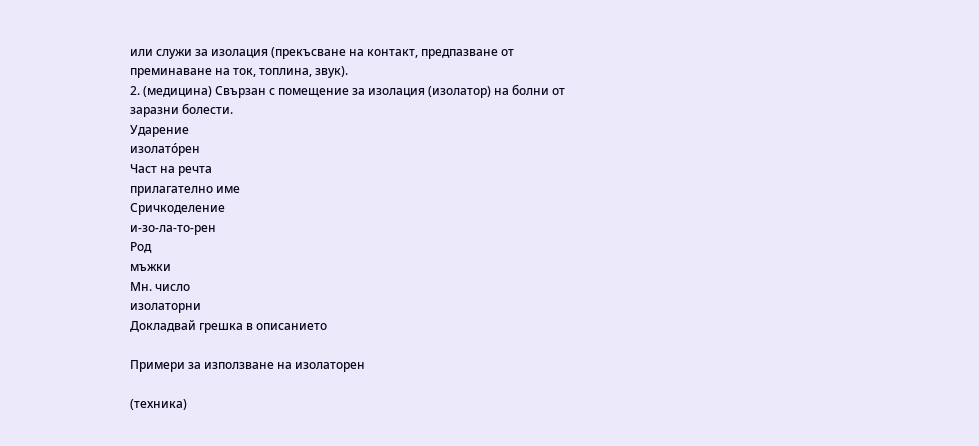или служи за изолация (прекъсване на контакт, предпазване от преминаване на ток, топлина, звук).
2. (медицина) Свързан с помещение за изолация (изолатор) на болни от заразни болести.
Ударение
изолатóрен
Част на речта
прилагателно име
Сричкоделение
и-зо-ла-то-рен
Род
мъжки
Мн. число
изолаторни
Докладвай грешка в описанието

Примери за използване на изолаторен

(техника)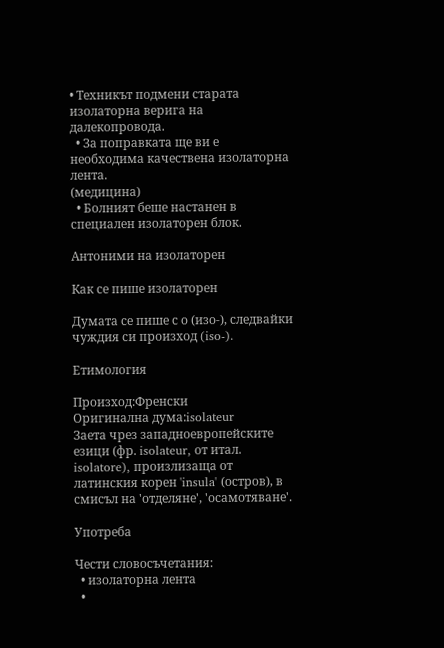• Техникът подмени старата изолаторна верига на далекопровода.
  • За поправката ще ви е необходима качествена изолаторна лента.
(медицина)
  • Болният беше настанен в специален изолаторен блок.

Антоними на изолаторен

Как се пише изолаторен

Думата се пише с о (изо-), следвайки чуждия си произход (iso-).

Етимология

Произход:Френски
Оригинална дума:isolateur
Заета чрез западноевропейските езици (фр. isolateur, от итал. isolatore), произлизаща от латинския корен 'insula' (остров), в смисъл на 'отделяне', 'осамотяване'.

Употреба

Чести словосъчетания:
  • изолаторна лента
  •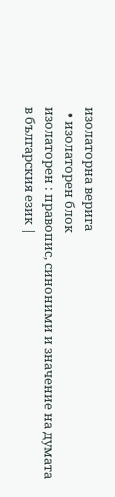изолаторна верига
  • изолаторен блок
изолаторен : правопис, синоними и значение на думата в българския език |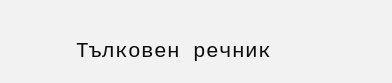Тълковен речник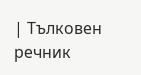| Тълковен речник